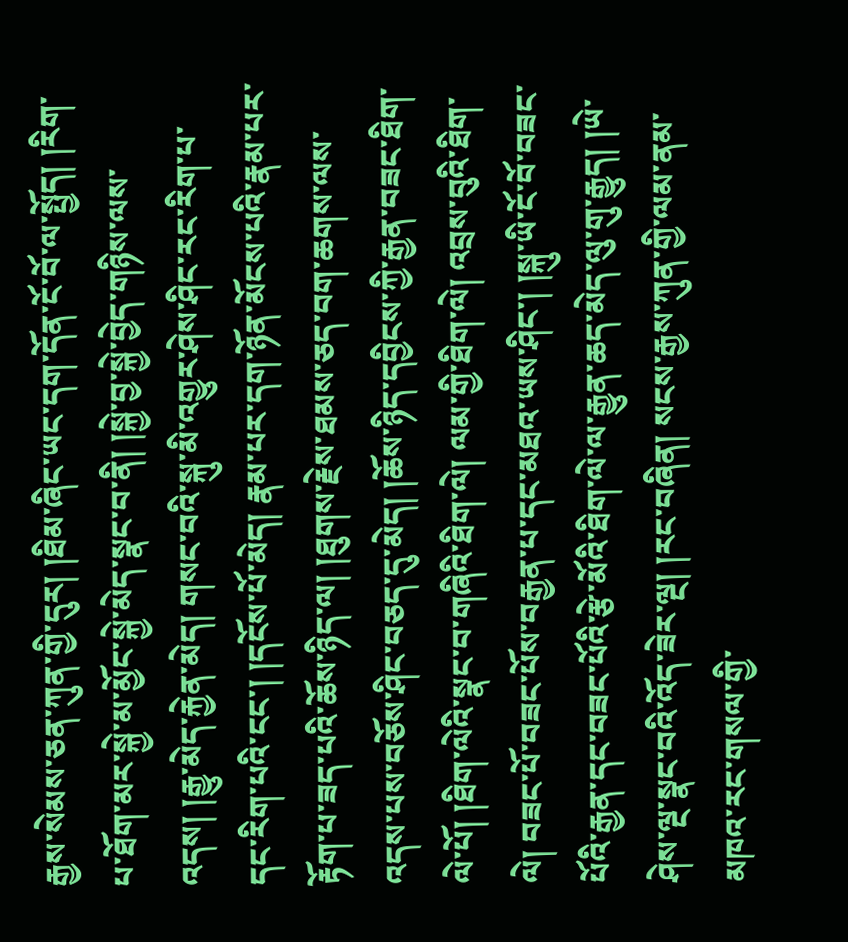རྒྱས་སེམས་ཅན་ཀུན་གྱི་དུར། །ཐིམ་ཞིང་ཡང་དག་དོན་ངོ་བོ་ལ་སྤྱོད། །རིག་པ་ཐོག་མར་སྐྱེ་མ་མྱོང་སྐྱེ་མེད་སྣང་བ་ནི། །སྐྱེ་བྱ་སྐྱེ་བྱེད་གཉིས་ལས་འདས། །རྒྱུ་མེད་རྐྱེན་མེད། གསང་བའི་སྐུ་མི་འགྱུར་ཤེས་ཤིང་རང་རིག་པ་དང་རིག་པའི་ངང་། །དངོས་པོ་མེད། རྣམ་པར་དག་ཉོན་མོངས་པའི་རྣམ་པར་རྟོག་པ་ཟད་པའི་ཆོས་ཉིད་ལ། །ཐུགས་རྗེས་ཐམས་ཅད་བག་ཆགས་ལས་འདས་པས་བཅོས་ཤིང་བཅད་དུ་མེད། །ཆོས་ཉིད་དབྱིངས་ཀྱི་རྒྱན་བཟང་ཐིག་ལེ་པོ། །ཐིག་ལེའི་སྣང་བ་གཞིའི་ཐིག་ལེ། ལམ་གྱི་ཐིག་ལེ། འབྲས་བུའི་ཐིག་ལེ། བཟང་པོ་བཟང་པོས་བརྒྱན་པ་དང་མཐའ་ཡས་ཤིང་། །སྐུ་ཡི་ངོ་བོ་བཟང་པོའི་རྒྱན་དང་བཟང་པོའི་རྩེ་མོའི་ཐིག་ལེ་ལ་རྒྱུན་ཆད་མེད་ལུ་གུ་རྒྱུད། །ཡེ་ཤེས་ལྔ་སྣང་བའི་འོད་ཟེར་ལྔ། །རང་བཞིན། སངས་རྒྱས་ཀུན་གྱི་ལམ་ནམ་མཁའ་རང་གསལ་གྱི་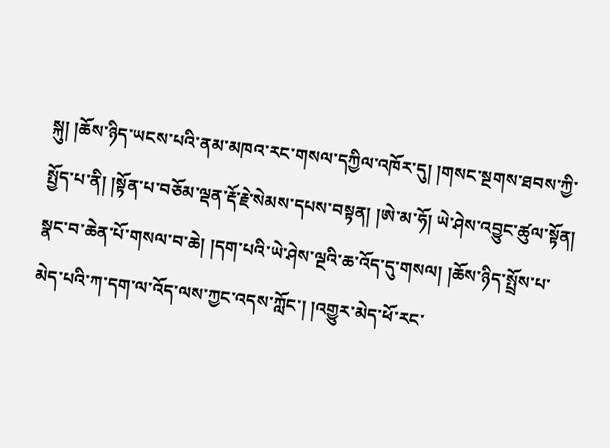སྐུ། །ཆོས་ཉིད་ཡངས་པའི་ནམ་མཁའ་རང་གསལ་དཀྱིལ་འཁོར་དུ། །གསང་སྔགས་ཐབས་ཀྱི་སྤྱོད་པ་ནི། །སྟོན་པ་བཅོམ་ལྡན་རྡོ་རྗེ་སེམས་དཔས་བསྟན། །ཨེ་མ་ཧོ། ཡེ་ཤེས་འབྱུང་ཚུལ་སྟོན། སྣང་བ་ཆེན་པོ་གསལ་བ་ཆེ། །དག་པའི་ཡེ་ཤེས་ལྔའི་ཆ་འོད་དུ་གསལ། །ཆོས་ཉིད་སྤྲོས་པ་མེད་པའི་ཀ་དག་ལ་འོད་ལས་ཀྱང་འདས་ཀློང་། །འགྱུར་མེད་ཕོ་རང་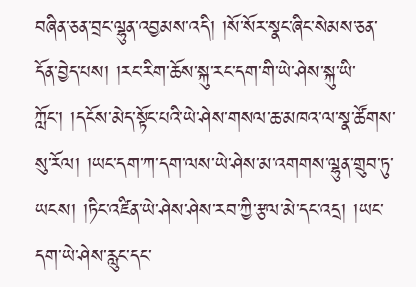བཞིན་ཅན་བྲང་ལྷུན་འབྱམས་འདི། །སོ་སོར་སྣང་ཞིང་སེམས་ཅན་དོན་བྱེད་པས། །རང་རིག་ཆོས་སྐུ་རང་དག་གི་ཡེ་ཤེས་སྐུ་ཡི་ཀློང་། །དངོས་མེད་སྟོང་པའི་ཡེ་ཤེས་གསལ་ཆ་མཁའ་ལ་སྣ་ཚོགས་སུ་རོལ། །ཡང་དག་ཀ་དག་ལས་ཡེ་ཤེས་མ་འགགས་ལྷུན་གྲུབ་ཏུ་ཡངས། །ཏིང་འཛིན་ཡེ་ཤེས་ཤེས་རབ་ཀྱི་རྩལ་མེ་དང་འདྲ། །ཡང་དག་ཡེ་ཤེས་རླུང་དང་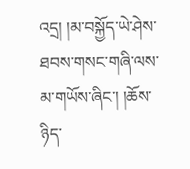འདྲ། །མ་བསྐྱོད་ཡེ་ཤེས་ཐབས་གསང་གཞི་ལས་མ་གཡོས་ཞིང་། །ཆོས་ཉིད་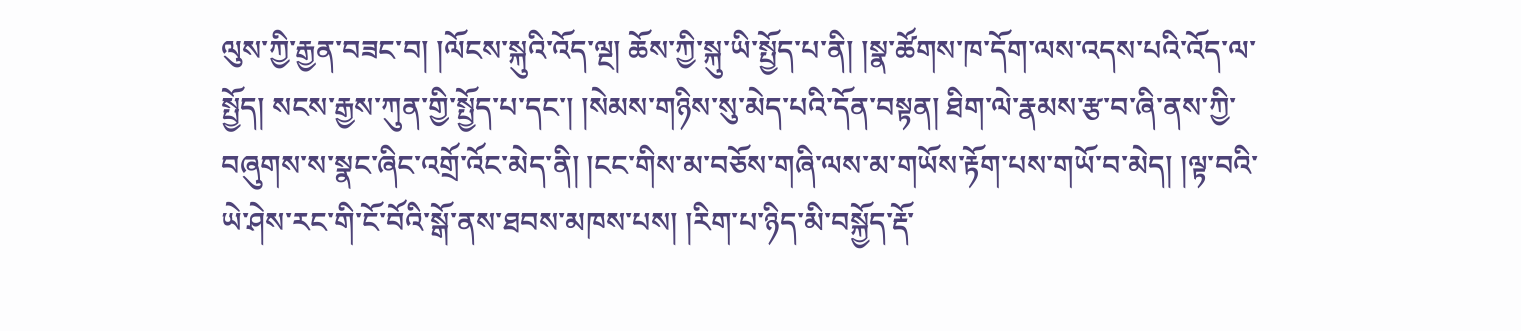ལུས་ཀྱི་རྒྱན་བཟང་བ། །ལོངས་སྐུའི་འོད་ལྔ། ཆོས་ཀྱི་སྐུ་ཡི་སྤྱོད་པ་ནི། །སྣ་ཚོགས་ཁ་དོག་ལས་འདས་པའི་འོད་ལ་སྤྱོད། སངས་རྒྱས་ཀུན་གྱི་སྤྱོད་པ་དང་། །སེམས་གཉིས་སུ་མེད་པའི་དོན་བསྟན། ཐིག་ལེ་རྣམས་རྩ་བ་ཞི་ནས་ཀྱི་བཞུགས་ས་སྣང་ཞིང་འགྲོ་འོང་མེད་ནི། །ངང་གིས་མ་བཅོས་གཞི་ལས་མ་གཡོས་རྟོག་པས་གཡོ་བ་མེད། །ལྟ་བའི་ཡེ་ཤེས་རང་གི་ངོ་བོའི་སྒོ་ནས་ཐབས་མཁས་པས། །རིག་པ་ཉིད་མི་བསྐྱོད་རྡོ་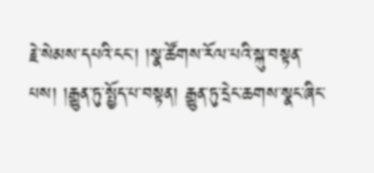རྗེ་སེམས་དཔའི་ངང་། །སྣ་ཚོགས་རོལ་པའི་སྐུ་བསྟན་པས། །རྒྱུན་ཏུ་སྤྱོད་པ་བསྟན། རྒྱུན་ཏུ་དྲེང་ཆགས་སྣང་ཞིང་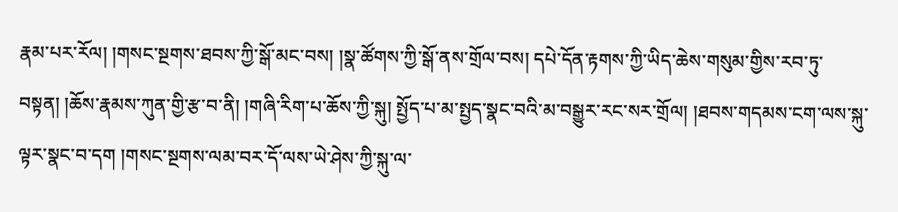རྣམ་པར་རོལ། །གསང་སྔགས་ཐབས་ཀྱི་སྒོ་མང་བས། །སྣ་ཚོགས་ཀྱི་སྒོ་ནས་གྲོལ་བས། དཔེ་དོན་རྟགས་ཀྱི་ཡིད་ཆེས་གསུམ་གྱིས་རབ་ཏུ་བསྟན། །ཆོས་རྣམས་ཀུན་གྱི་རྩ་བ་ནི། །གཞི་རིག་པ་ཆོས་ཀྱི་སྐུ། སྤྱོད་པ་མ་སྤྱད་སྣང་བའི་མ་བསྒྱུར་རང་སར་གྲོལ། །ཐབས་གདམས་ངག་ལས་སྐུ་ལྟར་སྣང་བ་དག །གསང་སྔགས་ལམ་བར་དོ་ལས་ཡེ་ཤེས་ཀྱི་སྐུ་ལ་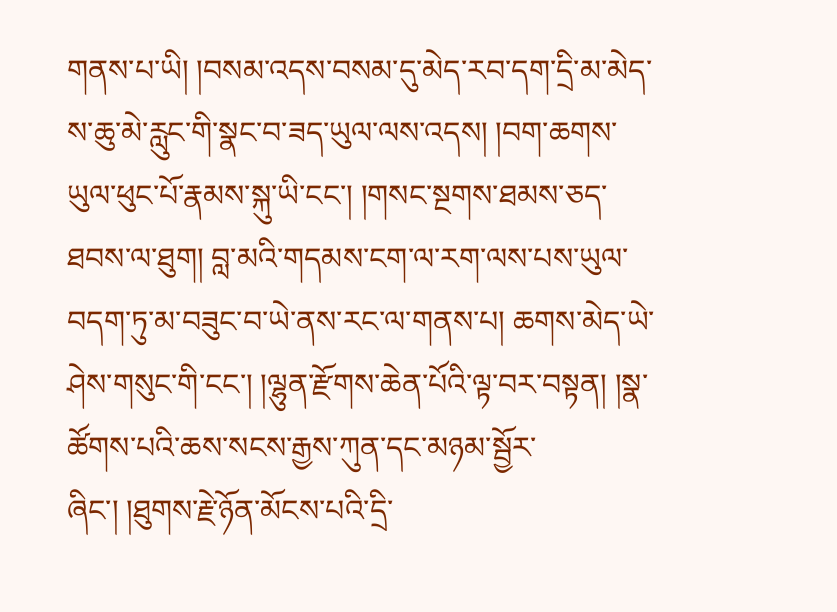གནས་པ་ཡི། །བསམ་འདས་བསམ་དུ་མེད་རབ་དག་དྲི་མ་མེད་ས་ཆུ་མེ་རླུང་གི་སྣང་བ་ཟད་ཡུལ་ལས་འདས། །བག་ཆགས་ཡུལ་ཕུང་པོ་རྣམས་སྐུ་ཡི་ངང་། །གསང་སྔགས་ཐམས་ཅད་ཐབས་ལ་ཐུག། བླ་མའི་གདམས་ངག་ལ་རག་ལས་པས་ཡུལ་བདག་ཏུ་མ་བཟུང་བ་ཡེ་ནས་རང་ལ་གནས་པ། ཆགས་མེད་ཡེ་ཤེས་གསུང་གི་ངང་། །ལྷུན་རྫོགས་ཆེན་པོའི་ལྟ་བར་བསྟན། །སྣ་ཚོགས་པའི་ཆས་སངས་རྒྱས་ཀུན་དང་མཉམ་སྦྱོར་ཞིང་། །ཐུགས་རྗེ་ཉོན་མོངས་པའི་དྲི་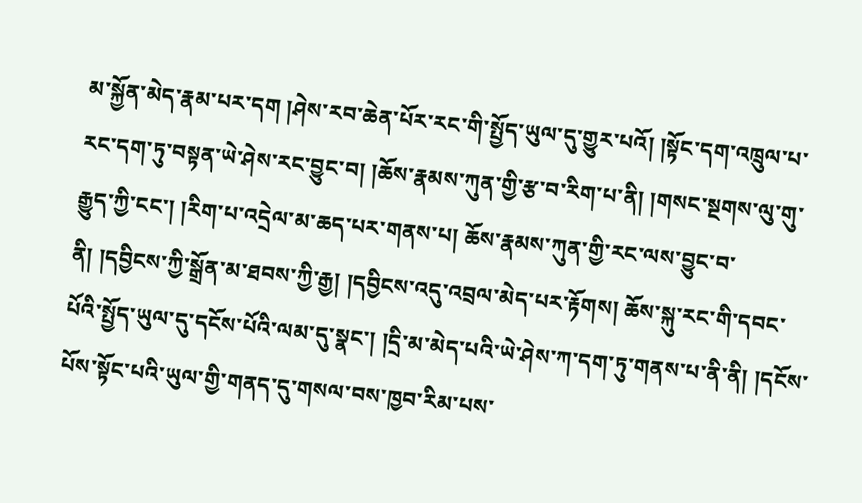མ་སྐྱོན་མེད་རྣམ་པར་དག །ཤེས་རབ་ཆེན་པོར་རང་གི་སྤྱོད་ཡུལ་དུ་གྱུར་པའོ། །སྟོང་དག་འཁྲུལ་པ་རང་དག་ཏུ་བསྟན་ཡེ་ཤེས་རང་བྱུང་བ། །ཆོས་རྣམས་ཀུན་གྱི་རྩ་བ་རིག་པ་ནི། །གསང་སྔགས་ལུ་གུ་རྒྱུད་ཀྱི་ངང་། །རིག་པ་འདྲེལ་མ་ཆད་པར་གནས་པ། ཆོས་རྣམས་ཀུན་གྱི་རང་ལས་བྱུང་བ་ནི། །དབྱིངས་ཀྱི་སྒྲོན་མ་ཐབས་ཀྱི་རྒྱ། །དབྱིངས་འདུ་འབྲལ་མེད་པར་རྟོགས། ཆོས་སྐུ་རང་གི་དབང་པོའི་སྤྱོད་ཡུལ་དུ་དངོས་པོའི་ལམ་དུ་སྣང་། །དྲི་མ་མེད་པའི་ཡེ་ཤེས་ཀ་དག་ཏུ་གནས་པ་ནི་ནི། །དངོས་པོས་སྟོང་པའི་ཡུལ་གྱི་གནད་དུ་གསལ་བས་ཁྱབ་རིམ་པས་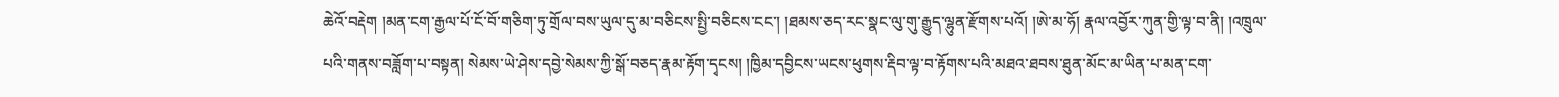ཆེའོ་བརྡེག །མན་ངག་རྒྱལ་པོ་ངོ་བོ་གཅིག་ཏུ་གྲོལ་བས་ཡུལ་དུ་མ་བཅིངས་སྤྱི་བཅིངས་ངང་། །ཐམས་ཅད་རང་སྣང་ལུ་གུ་རྒྱུད་ལྷུན་རྫོགས་པའོ། །ཨེ་མ་ཧོ། རྣལ་འབྱོར་ཀུན་གྱི་ལྟ་བ་ནི། །འཁྲུལ་པའི་གནས་བཟློག་པ་བསྟན། སེམས་ཡེ་ཤེས་དབྱེ་སེམས་ཀྱི་སྒོ་བཅད་རྣམ་རྟོག་དྭངས། །ཁྱིམ་དབྱིངས་ཡངས་ཕུགས་རྡིབ་ལྟ་བ་རྟོགས་པའི་མཐའ་ཐབས་ཐུན་མོང་མ་ཡིན་པ་མན་ངག་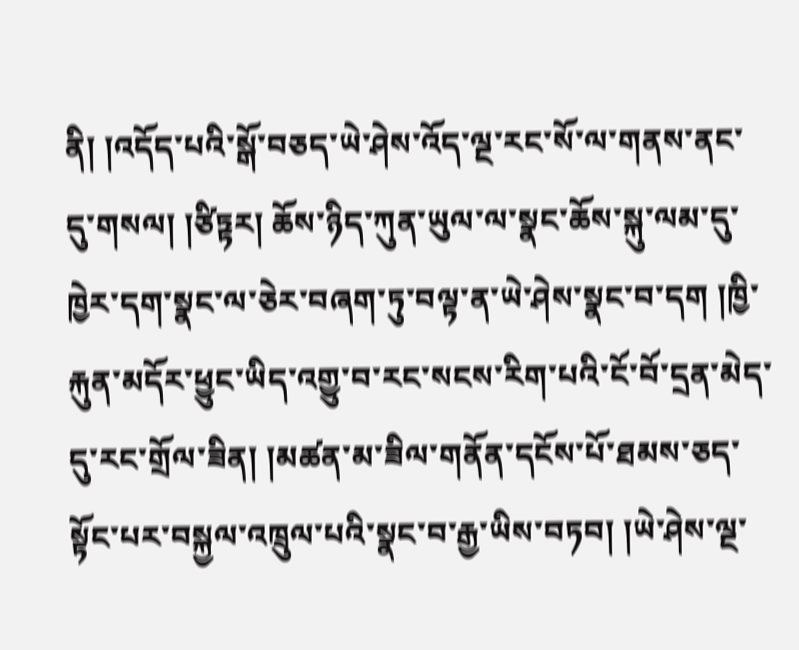ནི། །འདོད་པའི་སྒོ་བཅད་ཡེ་ཤེས་འོད་ལྔ་རང་སོ་ལ་གནས་ནང་དུ་གསལ། །ཙིཏྟར། ཆོས་ཉིད་ཀུན་ཡུལ་ལ་སྣང་ཆོས་སྐུ་ལམ་དུ་ཁྱེར་དག་སྣང་ལ་ཅེར་བཞག་ཏུ་བལྟ་ན་ཡེ་ཤེས་སྣང་བ་དག །ཁྱི་རྐུན་མདོར་ཕྱུང་ཡིད་འགྱུ་བ་རང་སངས་རིག་པའི་ངོ་བོ་དྲན་མེད་དུ་རང་གྲོལ་ཟིན། །མཚན་མ་ཟིལ་གནོན་དངོས་པོ་ཐམས་ཅད་
སྟོང་པར་བསྐྱལ་འཁྲུལ་པའི་སྣང་བ་རྒྱ་ཡིས་བཏབ། །ཡེ་ཤེས་ལྔ་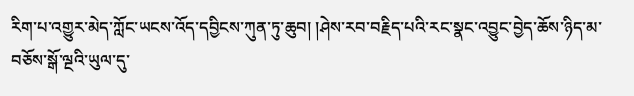རིག་པ་འགྱུར་མེད་ཀློང་ཡངས་འོད་དབྱིངས་ཀུན་ཏུ་ཆུབ། །ཤེས་རབ་བརྗིད་པའི་རང་སྣང་འབྱུང་བྱེད་ཆོས་ཉིད་མ་བཅོས་སྒོ་ལྔའི་ཡུལ་དུ་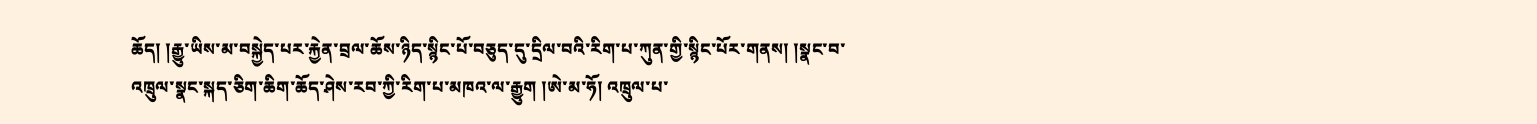ཆོད། །རྒྱུ་ཡིས་མ་བསྐྱེད་པར་རྐྱེན་བྲལ་ཆོས་ཉིད་སྙིང་པོ་བཅུད་དུ་དྲིལ་བའི་རིག་པ་ཀུན་གྱི་སྙིང་པོར་གནས། །སྣང་བ་འཁྲུལ་སྣང་སྐད་ཅིག་ཆིག་ཆོད་ཤེས་རབ་ཀྱི་རིག་པ་མཁའ་ལ་རྒྱུག །ཨེ་མ་ཧོ། འཁྲུལ་པ་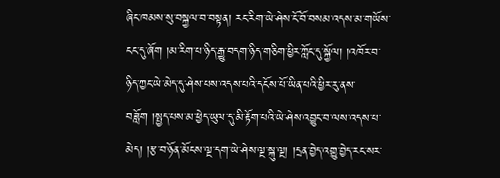ཞིང་ཁམས་སུ་བསྐྱལ་བ་བསྟན། རང་རིག་ཡེ་ཤེས་ངོ་བོ་བསམ་འདས་མ་གཡོས་ངང་དུ་ཞོག །མ་རིག་པ་ཉིད་རྒྱུ་བདག་ཉིད་གཅིག་ཕྱིར་ཀློང་དུ་སྐྱོལ། །འཁོར་བ་ཉིད་ཀྱང་ཡེ་མེད་དུ་ཤེས་པས་འདས་པའི་དངོས་པོ་ཡིན་པའི་ཕྱིར་རུ་ནས་བཟློག །སྤྱད་པས་མ་ཕྱེད་ཡུལ་དུ་མི་རྟོག་པའི་ཡེ་ཤེས་འབྱུང་བ་ལས་འདས་པ་མེད། །རྩ་བ་ཉོན་མོངས་ལྔ་དག་ཡེ་ཤེས་ལྔ་སྐུ་ལྔ། །དྲན་བྱེད་འགྱུ་བྱེད་རང་སར་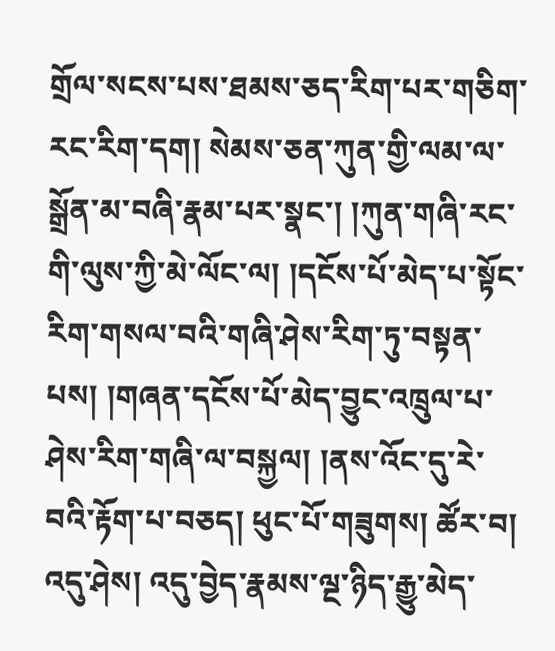གྲོལ་སངས་པས་ཐམས་ཅད་རིག་པར་གཅིག་རང་རིག་དག། སེམས་ཅན་ཀུན་གྱི་ལམ་ལ་སྒྲོན་མ་བཞི་རྣམ་པར་སྣང་། །ཀུན་གཞི་རང་གི་ལུས་ཀྱི་མེ་ལོང་ལ། །དངོས་པོ་མེད་པ་སྟོང་རིག་གསལ་བའི་གཞི་ཤེས་རིག་ཏུ་བསྟན་པས། །གཞན་དངོས་པོ་མེད་བྱུང་འཁྲུལ་པ་ཤེས་རིག་གཞི་ལ་བསྐྱལ། །ནས་འོང་དུ་རེ་བའི་རྟོག་པ་བཅད། ཕུང་པོ་གཟུགས། ཚོར་བ། འདུ་ཤེས། འདུ་བྱེད་རྣམས་ལྔ་ཉིད་རྒྱུ་མེད་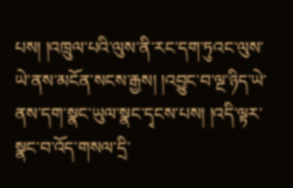པས། །འཁྲུལ་པའི་ལུས་ནི་རང་དག་ཏུའང་ལུས་ཡེ་ནས་མངོན་སངས་རྒྱས། །འབྱུང་བ་ལྔ་ཉིད་ཡེ་ནས་དག་སྣང་ཡུལ་སྣང་དྭངས་པས། །འདི་ལྟར་སྣང་བ་འོད་གསལ་དྲི་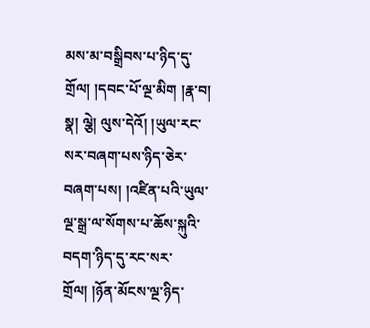མས་མ་བསྒྲིབས་པ་ཉིད་དུ་གྲོལ། །དབང་པོ་ལྔ་མིག །རྣ་བ། སྣ། ལྕེ། ལུས་དེའོ། །ཡུལ་རང་སར་བཞག་པས་ཉིད་ཅེར་བཞག་པས། །འཛིན་པའི་ཡུལ་ལྔ་སྒྲ་ལ་སོགས་པ་ཆོས་སྐུའི་བདག་ཉིད་དུ་རང་སར་གྲོལ། །ཉོན་མོངས་ལྔ་ཉིད་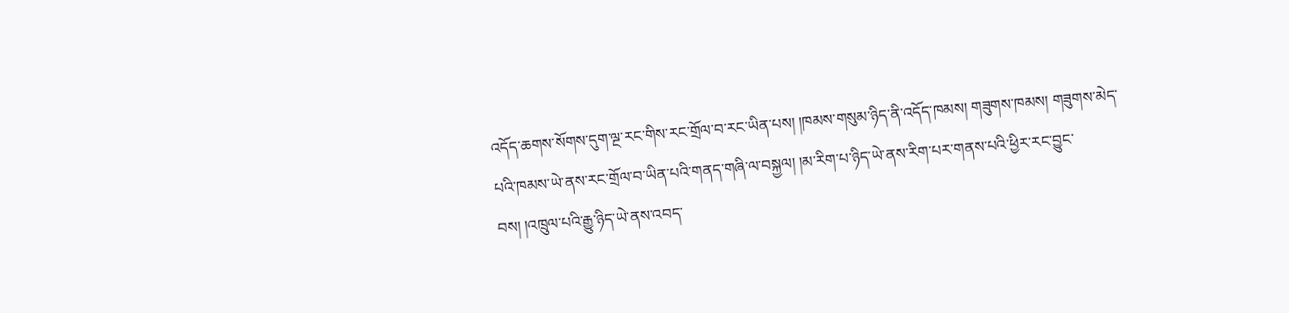འདོད་ཆགས་སོགས་དུག་ལྔ་རང་གིས་རང་གྲོལ་བ་རང་ཡིན་པས། །ཁམས་གསུམ་ཉིད་ནི་འདོད་ཁམས། གཟུགས་ཁམས། གཟུགས་མེད་པའི་ཁམས་ཡེ་ནས་རང་གྲོལ་བ་ཡིན་པའི་གནད་གཞི་ལ་བསྐྱལ། །མ་རིག་པ་ཉིད་ཡེ་ནས་རིག་པར་གནས་པའི་ཕྱིར་རང་བྱུང་བས། །འཁྲུལ་པའི་རྒྱུ་ཉིད་ཡེ་ནས་འབད་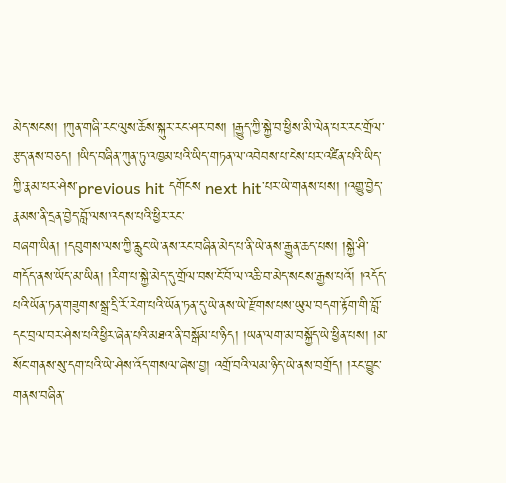མེད་སངས། །ཀུན་གཞི་རང་ལུས་ཆོས་སྐུར་རང་ཤར་བས། །རྒྱུད་ཀྱི་སྐྱེ་བ་ཕྱིས་མི་ལེན་པར་རང་གྲོལ་རྩད་ནས་བཅད། །ཡིད་བཞིན་ཀུན་ཏུ་འཁྱམ་པའི་ཡིད་གཏན་ལ་འབེབས་པ་ངེས་པར་འཛིན་པའི་ཡིད་ཀྱི་རྣམ་པར་ཤེས་previous hit དགོངས next hit་པར་ཡེ་གནས་པས། །འགྱུ་བྱེད་རྣམས་ནི་དྲན་བྱེད་བློ་ལས་འདས་པའི་ཕྱིར་རང་
བཞག་ཡིན། །དབུགས་ལས་ཀྱི་རླུང་ཡེ་ནས་རང་བཞིན་མེད་པ་ནི་ཡེ་ནས་རྒྱུན་ཆད་པས། །སྐྱེ་ཤི་གདོད་ནས་ཡོད་མ་ཡིན། །རིག་པ་སྐྱེ་མེད་དུ་གྲོལ་བས་ངོ་བོ་ལ་འཆི་བ་མེད་སངས་རྒྱས་པའོ། །འདོད་པའི་ཡོན་ཏན་གཟུགས་སྒྲ་དྲི་རོ་རེག་པའི་ཡོན་ཏན་དུ་ཡེ་ནས་ཡེ་རྫོགས་པས་ཡུལ་བདག་རྟོག་གི་བློ་དང་བྲལ་བར་ཤེས་པའི་ཕྱིར་ཞེན་པའི་མཐའ་ནི་བསྒོམ་པ་ཉིད། །ཡན་ལག་མ་བསྐྱོད་ཡེ་ཕྱིན་པས། །མ་སོང་གནས་སུ་དག་པའི་ཡེ་ཤེས་འོད་གསལ་ཞེས་བྱ། འགྲོ་བའི་ལམ་ཉིད་ཡེ་ནས་བགྲོད། །རང་བྱུང་གནས་བཞིན་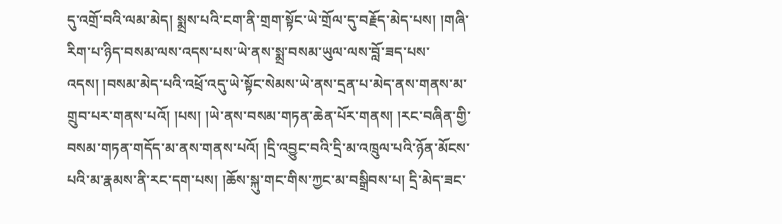དུ་འགྲོ་བའི་ལམ་མེད། སྨྲས་པའི་ངག་ནི་གྲག་སྟོང་ཡེ་གྲོལ་དུ་བརྗོད་མེད་པས། །གཞི་རིག་པ་ཉིད་བསམ་ལས་འདས་པས་ཡེ་ནས་སྨྲ་བསམ་ཡུལ་ལས་བློ་ཟད་པས་འདས། །བསམ་མེད་པའི་འཕྲོ་འདུ་ཡེ་སྟོང་སེམས་ཡེ་ནས་དྲན་པ་མེད་ནས་གནས་མ་གྲུབ་པར་གནས་པའོ། །པས། །ཡེ་ནས་བསམ་གཏན་ཆེན་པོར་གནས། །རང་བཞིན་གྱི་བསམ་གཏན་གདོད་མ་ནས་གནས་པའོ། །དྲི་འབྱུང་བའི་དྲི་མ་འཁྲུལ་པའི་ཉོན་མོངས་པའི་མ་རྣམས་ནི་རང་དག་པས། །ཆོས་སྐུ་གང་གིས་ཀྱང་མ་བསྒྲིབས་པ། དྲི་མེད་ཟང་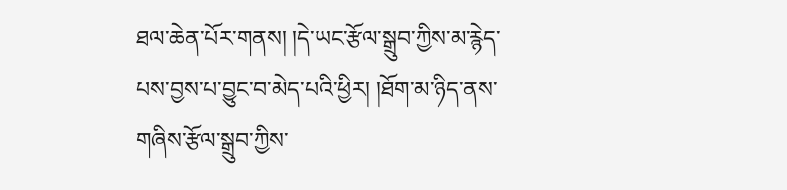ཐལ་ཆེན་པོར་གནས། །དེ་ཡང་རྩོལ་སྒྲུབ་ཀྱིས་མ་རྙེད་པས་བྱས་པ་བྱུང་བ་མེད་པའི་ཕྱིར། །ཐོག་མ་ཉིད་ནས་གཞིས་རྩོལ་སྒྲུབ་ཀྱིས་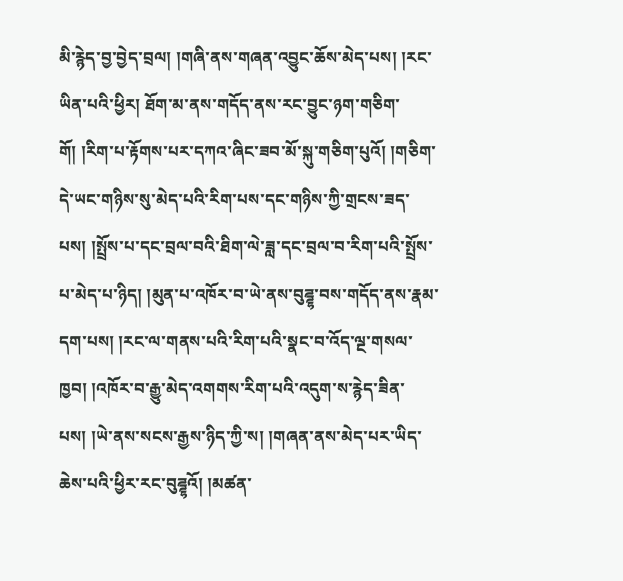མི་རྙེད་བྱ་བྱེད་བྲལ། །གཞི་ནས་གཞན་འབྱུང་ཆོས་མེད་པས། །རང་ཡིན་པའི་ཕྱིར། ཐོག་མ་ནས་གདོད་ནས་རང་བྱུང་ཉག་གཅིག་གོ། །རིག་པ་རྟོགས་པར་དཀའ་ཞིང་ཟབ་མོ་སྐུ་གཅིག་པུའོ། །གཅིག་དེ་ཡང་གཉིས་སུ་མེད་པའི་རིག་པས་དང་གཉིས་ཀྱི་གྲངས་ཟད་པས། །སྤྲོས་པ་དང་བྲལ་བའི་ཐིག་ལེ་ཟླ་དང་བྲལ་བ་རིག་པའི་སྤྲོས་པ་མེད་པ་ཉིད། །མུན་པ་འཁོར་བ་ཡེ་ནས་བུཌྜྷ་བས་གདོད་ནས་རྣམ་དག་པས། །རང་ལ་གནས་པའི་རིག་པའི་སྣང་བ་འོད་ལྔ་གསལ་ཁྱབ། །འཁོར་བ་རྒྱུ་མེད་འགགས་རིག་པའི་འདུག་ས་རྙེད་ཟིན་པས། །ཡེ་ནས་སངས་རྒྱས་ཉིད་ཀྱི་ས། །གཞན་ནས་མེད་པར་ཡིད་ཆེས་པའི་ཕྱིར་རང་བུཌྜྷའོ། །མཚན་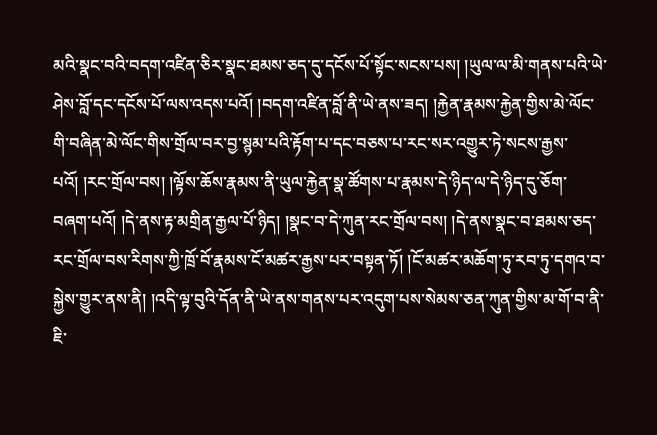མའི་སྣང་བའི་བདག་འཛིན་ཅིར་སྣང་ཐམས་ཅད་དུ་དངོས་པོ་སྟོང་སངས་པས། །ཡུལ་ལ་མི་གནས་པའི་ཡེ་ཤེས་བློ་དང་དངོས་པོ་ལས་འདས་པའོ། །བདག་འཛིན་བློ་ནི་ཡེ་ནས་ཟད། །རྐྱེན་རྣམས་རྐྱེན་གྱིས་མེ་ལོང་གི་བཞིན་མེ་ལོང་གིས་གྲོལ་བར་བྱ་སྙམ་པའི་རྟོག་པ་དང་བཅས་པ་རང་སར་འགྱུར་ཏེ་སངས་རྒྱས་པའོ། །རང་གྲོལ་བས། །ལྟོས་ཆོས་རྣམས་ནི་ཡུལ་རྐྱེན་སྣ་ཚོགས་པ་རྣམས་དེ་ཉིད་ལ་དེ་ཉིད་དུ་ཅོག་
བཞག་པའོ། །དེ་ནས་རྟ་མགྲིན་རྒྱལ་པོ་ཉིད། །སྣང་བ་དེ་ཀུན་རང་གྲོལ་བས། །དེ་ནས་སྣང་བ་ཐམས་ཅད་རང་གྲོལ་བས་རིགས་ཀྱི་ཁྲོ་བོ་རྣམས་ངོ་མཚར་རྒྱས་པར་བསྟན་ཏོ། །ངོ་མཚར་མཆོག་ཏུ་རབ་ཏུ་དགའ་བ་སྐྱེས་གྱུར་ནས་ནི། །འདི་ལྟ་བུའི་དོན་ནི་ཡེ་ནས་གནས་པར་འདུག་པས་སེམས་ཅན་ཀུན་གྱིས་མ་གོ་བ་ནི་ཇི་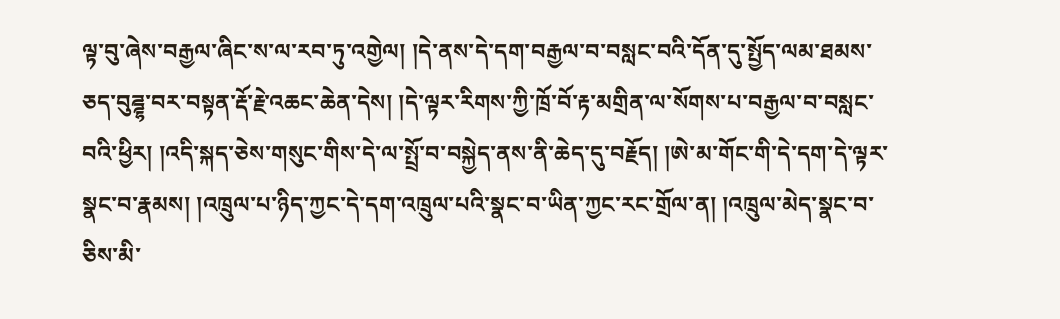ལྟ་བུ་ཞེས་བརྒྱལ་ཞིང་ས་ལ་རབ་ཏུ་འགྱེལ། །དེ་ནས་དེ་དག་བརྒྱལ་བ་བསླང་བའི་དོན་དུ་སྤྱོད་ལམ་ཐམས་ཅད་བུཌྜྷ་བར་བསྟན་རྡོ་རྗེ་འཆང་ཆེན་དེས། །དེ་ལྟར་རིགས་ཀྱི་ཁྲོ་བོ་རྟ་མགྲིན་ལ་སོགས་པ་བརྒྱལ་བ་བསླང་བའི་ཕྱིར། །འདི་སྐད་ཅེས་གསུང་གིས་དེ་ལ་སྤྲོ་བ་བསྐྱེད་ནས་ནི་ཆེད་དུ་བརྗོད། །ཨེ་མ་གོང་གི་དེ་དག་དེ་ལྟར་སྣང་བ་རྣམས། །འཁྲུལ་པ་ཉིད་ཀྱང་དེ་དག་འཁྲུལ་པའི་སྣང་བ་ཡིན་ཀྱང་རང་གྲོལ་ན། །འཁྲུལ་མེད་སྣང་བ་ཅིས་མི་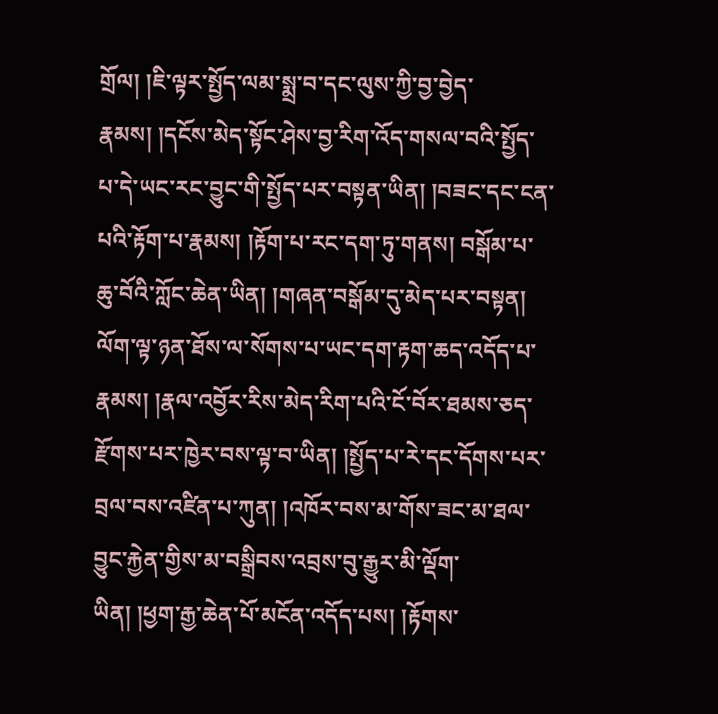གྲོལ། །ཇི་ལྟར་སྤྱོད་ལམ་སྨྲ་བ་དང་ལུས་ཀྱི་བྱ་བྱེད་རྣམས། །དངོས་མེད་སྟོང་ཤེས་བྱ་རིག་འོད་གསལ་བའི་སྤྱོད་པ་དེ་ཡང་རང་བྱུང་གི་སྤྱོད་པར་བསྟན་ཡིན། །བཟང་དང་ངན་པའི་རྟོག་པ་རྣམས། །རྟོག་པ་རང་དག་ཏུ་གནས། བསྒོམ་པ་ཆུ་བོའི་ཀློང་ཆེན་ཡིན། །གཞན་བསྒོམ་དུ་མེད་པར་བསྟན། ལོག་ལྟ་ཉན་ཐོས་ལ་སོགས་པ་ཡང་དག་རྟག་ཆད་འདོད་པ་རྣམས། །རྣལ་འབྱོར་རིས་མེད་རིག་པའི་ངོ་བོར་ཐམས་ཅད་རྫོགས་པར་ཁྱེར་བས་ལྟ་བ་ཡིན། །སྤྱོད་པ་རེ་དང་དོགས་པར་བྲལ་བས་འཛིན་པ་ཀུན། །འཁོར་བས་མ་གོས་ཟང་མ་ཐལ་བྱུང་རྐྱེན་གྱིས་མ་བསྒྲིབས་འབྲས་བུ་རྒྱུར་མི་ལྡོག་ཡིན། །ཕྱག་རྒྱ་ཆེན་པོ་མངོན་འདོད་པས། །རྟོགས་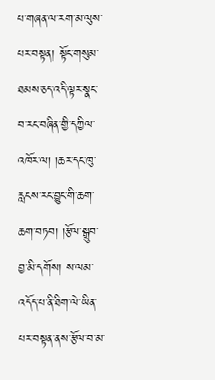པ་གཞན་ལ་རག་མ་ལུས་པར་བསྟན། སྟོང་གསུམ་ཐམས་ཅད་འདི་ལྟར་སྣང་བ་རང་བཞིན་གྱི་དཀྱིལ་འཁོར་ལ། །ཆར་དང་ཁུ་རླངས་རང་བྱུང་གི་ཆག་ཆག་བཏབ། །རྩོལ་སྒྲུབ་བྱ་མི་དགོས། ས་ལམ་འདོད་པ་ནི་ཐིག་ལེ་ཡིན་པར་བསྟན་ནས་རྩོལ་བ་མ་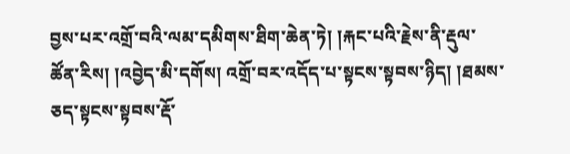བྱས་པར་འགྲོ་བའི་ལམ་དམིགས་ཐིག་ཆེན་ཏེ། །རྐང་པའི་རྗེས་ནི་རྡུལ་ཚོན་རིས། །འབྱེད་མི་དགོས། འགྲོ་བར་འདོད་པ་སྟངས་སྟབས་ཉིད། །ཐམས་ཅད་སྟངས་སྟབས་རྡོ་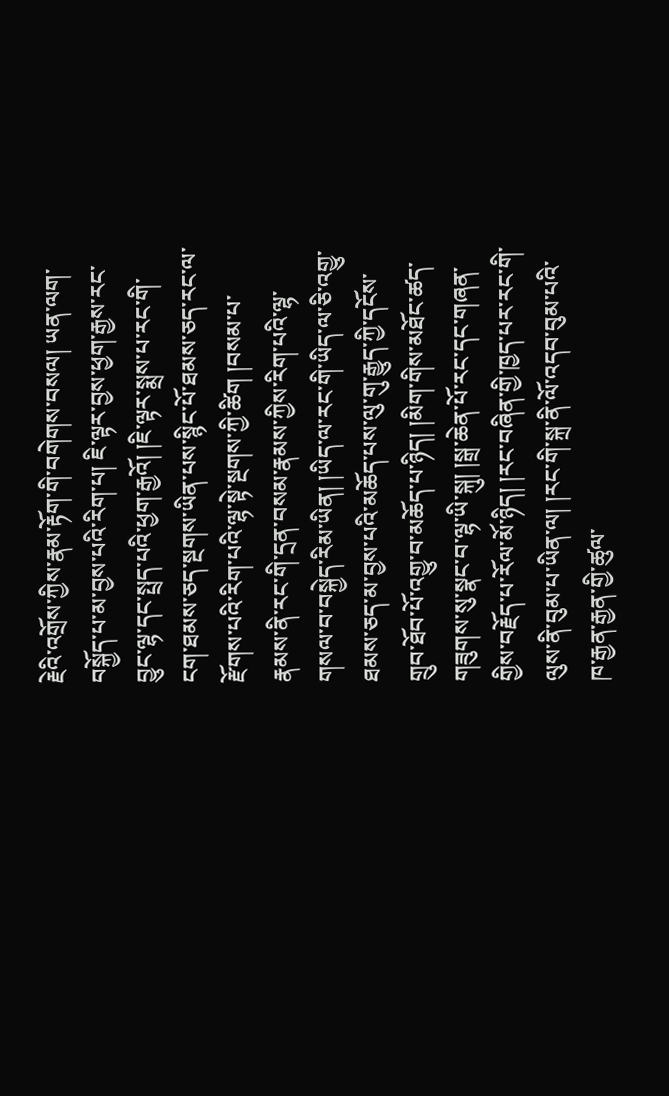རྗེའི་འགྲོས་ཀྱིས་རྣམ་རྟོག་གི་བགེགས་བསལ། ཡན་ལག་བསྐྱོད་པ་མ་བྱས་པའི་རིག་པ། ཇི་ལྟར་བྱས་ཕྱག་རྒྱས་རང་བྱུང་ལྷ་དང་སྤྲད་པའི་ཕྱག་རྒྱའོ། །ཇི་ལྟར་སྨྲས་པ་རང་གི་ངག་ཐམས་ཅད་སྔགས་ཡིན་པས་སྙིང་པོ་ཐམས་ཅད་རང་ལ་རྫོགས་པའི་རིག་པའི་ལྷ་སྟེ་སྔགས་ཀྱི་ཚིག །བསམ་པ་རྣམས་ནི་རང་གི་དྲན་བསམ་རྣམས་ཀྱིས་རིག་པའི་ལྷ་གསལ་བ་བསྐྱེད་རིམ་ཡིན། །ཡིད་ལ་རང་གི་ཡིད་ལ་ཅི་འགྱུ་
ཐམས་ཅད་མ་བྱས་པའི་མཆོད་པས་ལུ་གུ་རྒྱུད་ཀྱི་དངོས་གྲུབ་ཐོབ་པོ་འགྱུ་བ་མཆོད་པ་ཉིད། །མིག་གིས་མཐོང་ཚད་གཟུགས་སུ་སྣང་བ་ལྷ་ཡི་སྐུ། །སྒྲ་ཆེན་པོ་རང་དང་གཞན་གྱིས་བརྗོད་པ་རོལ་མོ་ཉིད། །རང་བཞིན་གྱི་ཁྱད་པར་རང་གི་ལུས་ནི་བུམ་པ་ཡིན་ལ། །རང་གི་སྐྲ་ནི་ལོ་འདབ་བུམ་པའི་ཁ་རྒྱན་རྒྱན་གྱི་ཚུལ་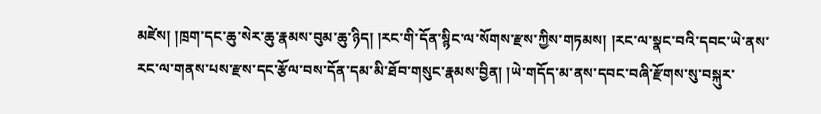མཛེས། །ཁྲག་དང་ཆུ་སེར་ཆུ་རྣམས་བུམ་ཆུ་ཉིད། །རང་གི་དོན་སྙིང་ལ་སོགས་རྫས་ཀྱིས་གཏམས། །རང་ལ་སྣང་བའི་དབང་ཡེ་ནས་རང་ལ་གནས་པས་རྫས་དང་རྩོལ་བས་དོན་དམ་མི་ཐོབ་གསུང་རྣམས་བྱིན། །ཡེ་གདོད་མ་ནས་དབང་བཞི་རྫོགས་སུ་བསྐུར་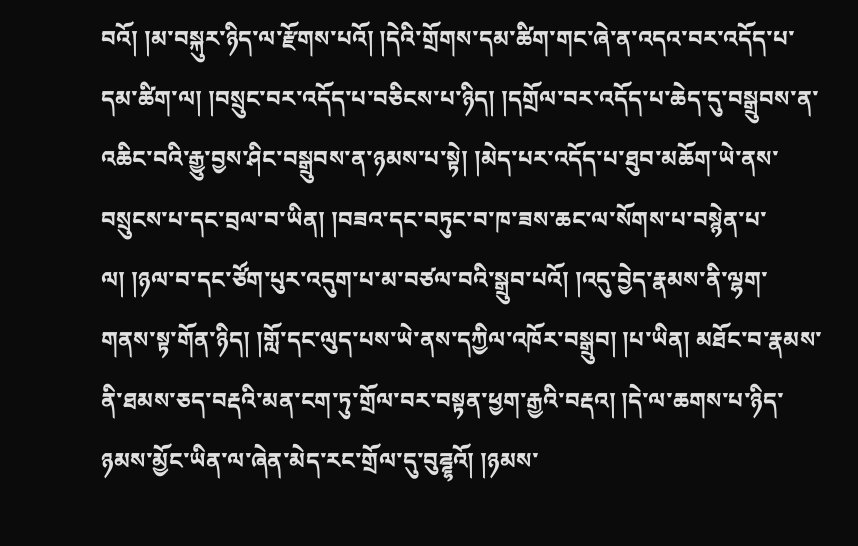བའོ། །མ་བསྐུར་ཉིད་ལ་རྫོགས་པའོ། །དེའི་གྲོགས་དམ་ཚིག་གང་ཞེ་ན་འདའ་བར་འདོད་པ་དམ་ཚིག་ལ། །བསྲུང་བར་འདོད་པ་བཅིངས་པ་ཉིད། །དགྲོལ་བར་འདོད་པ་ཆེད་དུ་བསྒྲུབས་ན་འཆིང་བའི་རྒྱུ་བྱས་ཤིང་བསྒྲུབས་ན་ཉམས་པ་སྟེ། །མེད་པར་འདོད་པ་ཐུབ་མཆོག་ཡེ་ནས་བསྲུངས་པ་དང་བྲལ་བ་ཡིན། །བཟའ་དང་བཏུང་བ་ཁ་ཟས་ཆང་ལ་སོགས་པ་བསྙེན་པ་ལ། །ཉལ་བ་དང་ཙོག་པུར་འདུག་པ་མ་བཙལ་བའི་སྒྲུབ་པའོ། །འདུ་བྱེད་རྣམས་ནི་ལྷག་གནས་སྟ་གོན་ཉིད། །གློ་དང་ལུད་པས་ཡེ་ནས་དཀྱིལ་འཁོར་བསྒྲུབ། །པ་ཡིན། མཐོང་བ་རྣམས་ནི་ཐམས་ཅད་བརྡའི་མན་ངག་ཏུ་གྲོལ་བར་བསྟན་ཕྱག་རྒྱའི་བརྡའ། །དེ་ལ་ཆགས་པ་ཉིད་ཉམས་མྱོང་ཡིན་ལ་ཞེན་མེད་རང་གྲོལ་དུ་བུཌྜྷའོ། །ཉམས་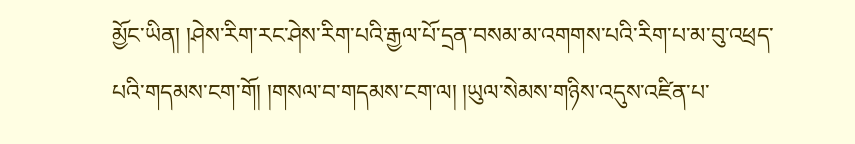མྱོང་ཡིན། །ཤེས་རིག་རང་ཤེས་རིག་པའི་རྒྱལ་པོ་དྲན་བསམ་མ་འགགས་པའི་རིག་པ་མ་བུ་འཕྲད་པའི་གདམས་ངག་གོ། །གསལ་བ་གདམས་ངག་ལ། །ཡུལ་སེམས་གཉིས་འདུས་འཛིན་པ་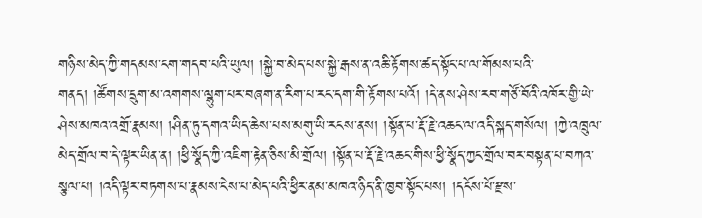གཉིས་མེད་ཀྱི་གདམས་ངག་གདབ་པའི་ཡུལ། །སྐྱེ་བ་མེད་པས་སྐྱེ་རྒས་ན་འཆི་རྟོགས་ཚད་སྟོང་པ་ལ་གོམས་པའི་གནད། །ཚོགས་དྲུག་མ་འགགས་ལྷུག་པར་བཞག་ན་རིག་པ་རང་དག་གི་རྟོགས་པའོ། །དེ་ནས་ཤེས་རབ་གཙོ་བོའི་འཁོར་གྱི་ཡེ་ཤེས་མཁའ་འགྲོ་རྣམས། །ཤིན་ཏུ་དགའ་ཡིད་ཆེས་པས་མགུ་ཡི་རངས་ནས། །སྟོན་པ་རྡོ་རྗེ་འཆང་ལ་འདི་སྐད་གསོལ། །ཀྱེ་འཁྲུལ་མེད་གྲོལ་བ་དེ་ལྟར་ཡིན་ན། །ཕྱི་སྣོད་ཀྱི་འཇིག་རྟེན་ཅིས་མི་གྲོལ། །སྟོན་པ་རྡོ་རྗེ་འཆང་གིས་ཕྱི་སྣོད་ཀྱང་གྲོལ་བར་བསྟན་པ་བཀའ་སྩལ་པ། །འདི་ལྟར་བཏགས་པ་རྣམས་ངེས་པ་མེད་པའི་ཕྱིར་ནམ་མཁའ་ཉིད་ནི་ཁྱབ་སྟོང་པས། །དངོས་པོ་རྫས་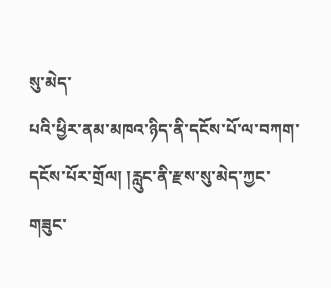སུ་མེད་
པའི་ཕྱིར་ནམ་མཁའ་ཉིད་ནི་དངོས་པོ་ལ་བཀག་དངོས་པོར་གྲོལ། །རླུང་ནི་རྫས་སུ་མེད་ཀྱང་གཟུང་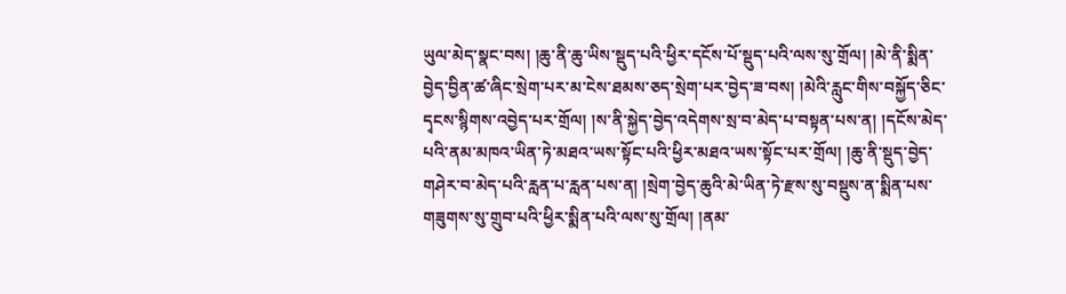ཡུལ་མེད་སྣང་བས། །ཆུ་ནི་ཆུ་ཡིས་སྡུད་པའི་ཕྱིར་དངོས་པོ་སྡུད་པའི་ལས་སུ་གྲོལ། །མེ་ནི་སྨིན་བྱེད་བྱིན་ཚ་ཞིང་སྲེག་པར་མ་ངེས་ཐམས་ཅད་སྲེག་པར་བྱེད་ཟ་བས། །མེའི་རླུང་གིས་བསྐྱོད་ཅིང་དྭངས་སྙིགས་འབྱེད་པར་གྲོལ། །ས་ནི་སྐྱེད་བྱེད་འདེགས་སྲ་བ་མེད་པ་བསྟན་པས་ན། །དངོས་མེད་པའི་ནམ་མཁའ་ཡིན་ཏེ་མཐའ་ཡས་སྟོང་པའི་ཕྱིར་མཐའ་ཡས་སྟོང་པར་གྲོལ། །ཆུ་ནི་སྡུད་བྱེད་གཤེར་བ་མེད་པའི་རླན་པ་རླན་པས་ན། །སྲེག་བྱེད་ཆུའི་མེ་ཡིན་ཏེ་རྫས་སུ་བསྡུས་ན་སྨིན་པས་གཟུགས་སུ་གྲུབ་པའི་ཕྱིར་སྨིན་པའི་ལས་སུ་གྲོལ། །ནམ་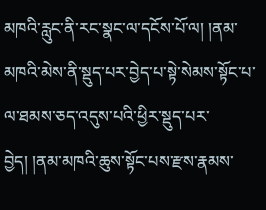མཁའི་རླུང་ནི་རང་སྣང་ལ་དངོས་པོ་ལ། །ནམ་མཁའི་མེས་ནི་སྡུད་པར་བྱེད་པ་སྟེ་སེམས་སྟོང་པ་ལ་ཐམས་ཅད་འདུས་པའི་ཕྱིར་སྡུད་པར་བྱེད། །ནམ་མཁའི་ཆུས་སྟོང་པས་རྫས་རྣམས་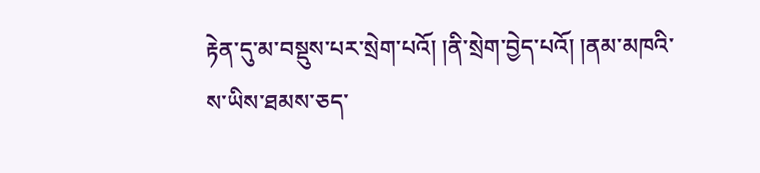རྟེན་དུ་མ་བསྡུས་པར་སྲེག་པའོ། །ནི་སྲེག་བྱེད་པའོ། །ནམ་མཁའི་ས་ཡིས་ཐམས་ཅད་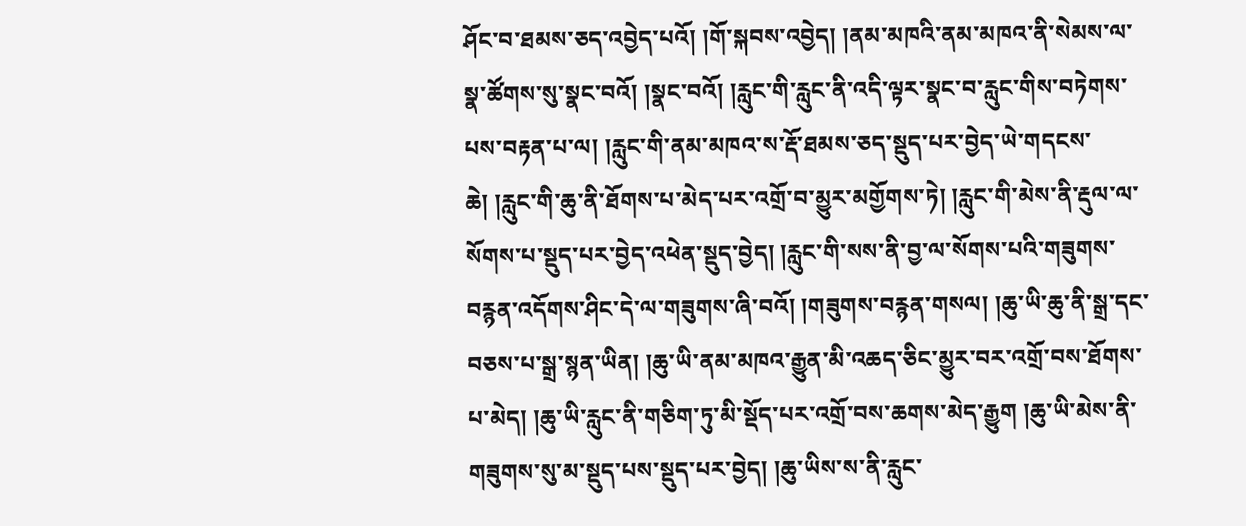ཤོང་བ་ཐམས་ཅད་འབྱེད་པའོ། །གོ་སྐབས་འབྱེད། །ནམ་མཁའི་ནམ་མཁའ་ནི་སེམས་ལ་སྣ་ཚོགས་སུ་སྣང་བའོ། །སྣང་བའོ། །རླུང་གི་རླུང་ནི་འདི་ལྟར་སྣང་བ་རླུང་གིས་བཏེགས་པས་བརྟན་པ་ལ། །རླུང་གི་ནམ་མཁའ་ས་རྡོ་ཐམས་ཅད་སྡུད་པར་བྱེད་ཡེ་གདངས་ཆེ། །རླུང་གི་ཆུ་ནི་ཐོགས་པ་མེད་པར་འགྲོ་བ་མྱུར་མགྱོགས་ཏེ། །རླུང་གི་མེས་ནི་རྡུལ་ལ་སོགས་པ་སྡུད་པར་བྱེད་འཕེན་སྡུད་བྱེད། །རླུང་གི་སས་ནི་བྱ་ལ་སོགས་པའི་གཟུགས་བརྙན་འདོགས་ཤིང་དེ་ལ་གཟུགས་ཞི་བའོ། །གཟུགས་བརྙན་གསལ། །ཆུ་ཡི་ཆུ་ནི་སྒྲ་དང་བཅས་པ་སྒྲ་སྙན་ཡིན། །ཆུ་ཡི་ནམ་མཁའ་རྒྱུན་མི་འཆད་ཅིང་མྱུར་བར་འགྲོ་བས་ཐོགས་པ་མེད། །ཆུ་ཡི་རླུང་ནི་གཅིག་ཏུ་མི་སྡོད་པར་འགྲོ་བས་ཆགས་མེད་རྒྱུག །ཆུ་ཡི་མེས་ནི་གཟུགས་སུ་མ་སྡུད་པས་སྡུད་པར་བྱེད། །ཆུ་ཡིས་ས་ནི་རླུང་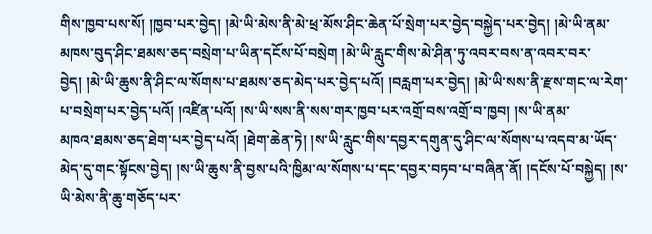གིས་ཁྱབ་པས་སོ། །ཁྱབ་པར་བྱེད། །མེ་ཡི་མེས་ནི་མེ་ཕྲ་མོས་ཤིང་ཆེན་པོ་སྲེག་པར་བྱེད་བསྐྱེད་པར་བྱེད། །མེ་ཡི་ནམ་མཁས་བུད་ཤིང་ཐམས་ཅད་བསྲེག་པ་ཡིན་དངོས་པོ་བསྲེག །མེ་ཡི་རླུང་གིས་མེ་ཤིན་ཏུ་འབར་བས་ན་འབར་བར་བྱེད། །མེ་ཡི་ཆུས་ནི་ཤིང་ལ་སོགས་པ་ཐམས་ཅད་མེད་པར་བྱེད་པའོ། །བརླག་པར་བྱེད། །མེ་ཡི་སས་ནི་རྫས་གང་ལ་རེག་པ་བསྲེག་པར་བྱེད་པའོ། །འཛིན་པའོ། །ས་ཡི་སས་ནི་སས་གར་ཁྱབ་པར་འགྲོ་བས་འགྲོ་བ་ཁྱབ། །ས་ཡི་ནམ་
མཁའ་ཐམས་ཅད་ཐེག་པར་བྱེད་པའོ། །ཐེག་ཆེན་ཏེ། །ས་ཡི་རླུང་གིས་དབྱར་དགུན་དུ་ཤིང་ལ་སོགས་པ་འདབ་མ་ཡོད་མེད་དུ་གང་སྟོངས་བྱེད། །ས་ཡི་ཆུས་ནི་བྱས་པའི་ཁྱིམ་ལ་སོགས་པ་དང་དབྱར་བཏབ་པ་བཞིན་ནོ། །དངོས་པོ་བསྐྱེད། །ས་ཡི་མེས་ནི་ཆུ་གཅོད་པར་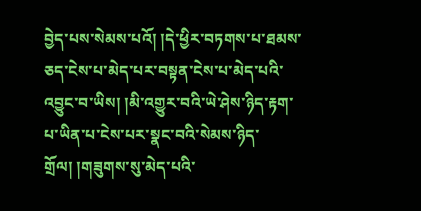བྱེད་པས་སེམས་པའོ། །དེ་ཕྱིར་བཏགས་པ་ཐམས་ཅད་ངེས་པ་མེད་པར་བསྟན་ངེས་པ་མེད་པའི་འབྱུང་བ་ཡིས། །མི་འགྱུར་བའི་ཡེ་ཤེས་ཉིད་རྟག་པ་ཡིན་པ་ངེས་པར་སྣང་བའི་སེམས་ཉིད་གྲོལ། །གཟུགས་སུ་མེད་པའི་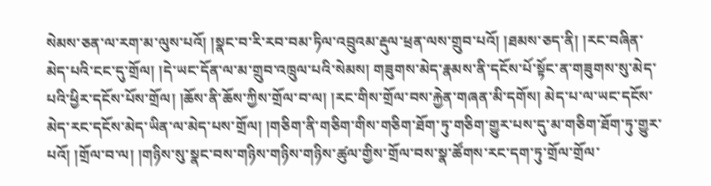སེམས་ཅན་ལ་རག་མ་ལུས་པའོ། །སྣང་བ་རི་རབ་བམ་ཏིལ་འབྲུའམ་རྡུལ་ཕྲན་ལས་གྲུབ་པའོ། །ཐམས་ཅད་ནི། །རང་བཞིན་མེད་པའི་ངང་དུ་གྲོལ། །དེ་ཡང་དོན་ལ་མ་གྲུབ་འཁྲུལ་པའི་སེམས། གཟུགས་མེད་རྣམས་ནི་དངོས་པོ་སྟོང་ན་གཟུགས་སུ་མེད་པའི་ཕྱིར་དངོས་པོས་གྲོལ། །ཆོས་ནི་ཆོས་ཀྱིས་གྲོལ་བ་ལ། །རང་གིས་གྲོལ་བས་རྐྱེན་གཞན་མི་དགོས། མེད་པ་ལ་ཡང་དངོས་མེད་རང་དངོས་མེད་ཡིན་ལ་མེད་པས་གྲོལ། །གཅིག་ནི་གཅིག་གིས་གཅིག་ཐོག་ཏུ་གཅིག་གྱུར་པས་དུ་མ་གཅིག་ཐོག་ཏུ་གྱུར་པའོ། །གྲོལ་བ་ལ། །གཉིས་སུ་སྣང་བས་གཉིས་གཉིས་གཉིས་ཚུལ་གྱིས་གྲོལ་བས་སྣ་ཚོགས་རང་དག་ཏུ་གྲོལ་གྲོལ་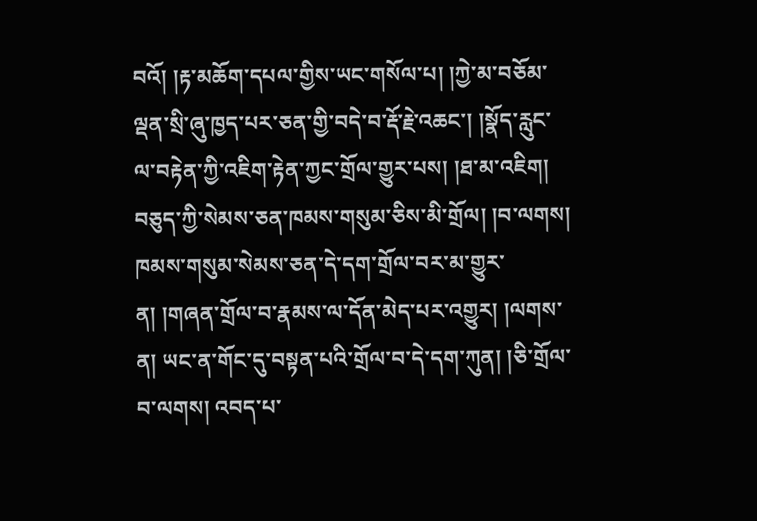བའོ། །རྟ་མཆོག་དཔལ་གྱིས་ཡང་གསོལ་པ། །ཀྱེ་མ་བཅོམ་ལྡན་སྲི་ཞུ་ཁྱད་པར་ཅན་གྱི་བདེ་བ་རྡོ་རྗེ་འཆང་། །སྣོད་རླུང་ལ་བརྟེན་ཀྱི་འཇིག་རྟེན་ཀྱང་གྲོལ་གྱུར་པས། །ཐ་མ་འཇིག། བཅུད་ཀྱི་སེམས་ཅན་ཁམས་གསུམ་ཅིས་མི་གྲོལ། །བ་ལགས། ཁམས་གསུམ་སེམས་ཅན་དེ་དག་གྲོལ་བར་མ་གྱུར་ན། །གཞན་གྲོལ་བ་རྣམས་ལ་དོན་མེད་པར་འགྱུར། །ལགས་ན། ཡང་ན་གོང་དུ་བསྟན་པའི་གྲོལ་བ་དེ་དག་ཀུན། །ཅི་གྲོལ་བ་ལགས། འབད་པ་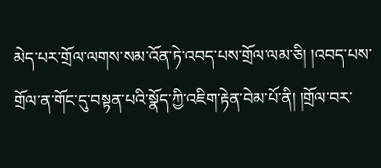མེད་པར་གྲོལ་ལགས་སམ་འོན་ཏེ་འབད་པས་གྲོལ་ལམ་ཅི། །འབད་པས་གྲོལ་ན་གོང་དུ་བསྟན་པའི་སྣོད་ཀྱི་འཇིག་རྟེན་བེམ་པོ་ནི། །གྲོལ་བར་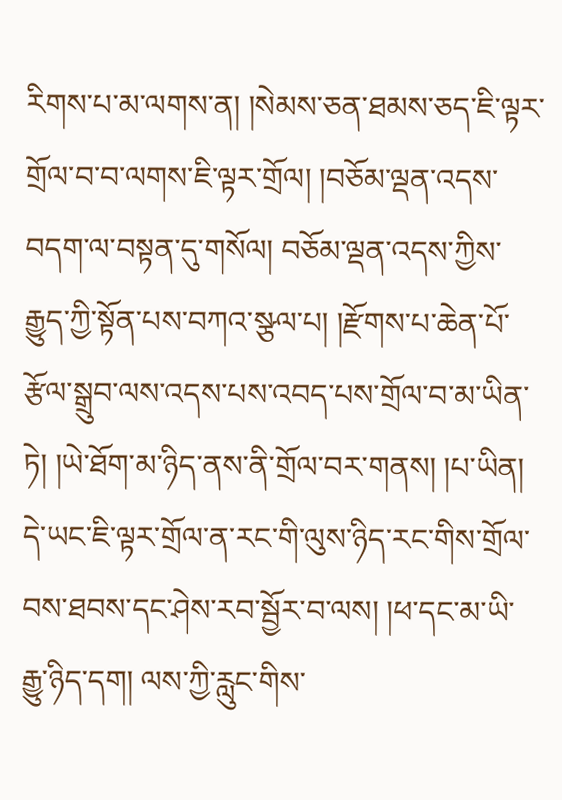རིགས་པ་མ་ལགས་ན། །སེམས་ཅན་ཐམས་ཅད་ཇི་ལྟར་གྲོལ་བ་བ་ལགས་ཇི་ལྟར་གྲོལ། །བཅོམ་ལྡན་འདས་བདག་ལ་བསྟན་དུ་གསོལ། བཅོམ་ལྡན་འདས་ཀྱིས་རྒྱུད་ཀྱི་སྟོན་པས་བཀའ་སྩལ་པ། །རྫོགས་པ་ཆེན་པོ་རྩོལ་སྒྲུབ་ལས་འདས་པས་འབད་པས་གྲོལ་བ་མ་ཡིན་ཏེ། །ཡེ་ཐོག་མ་ཉིད་ནས་ནི་གྲོལ་བར་གནས། །པ་ཡིན། དེ་ཡང་ཇི་ལྟར་གྲོལ་ན་རང་གི་ལུས་ཉིད་རང་གིས་གྲོལ་བས་ཐབས་དང་ཤེས་རབ་སྦྱོར་བ་ལས། །ཕ་དང་མ་ཡི་རྒྱུ་ཉིད་དག། ལས་ཀྱི་རླུང་གིས་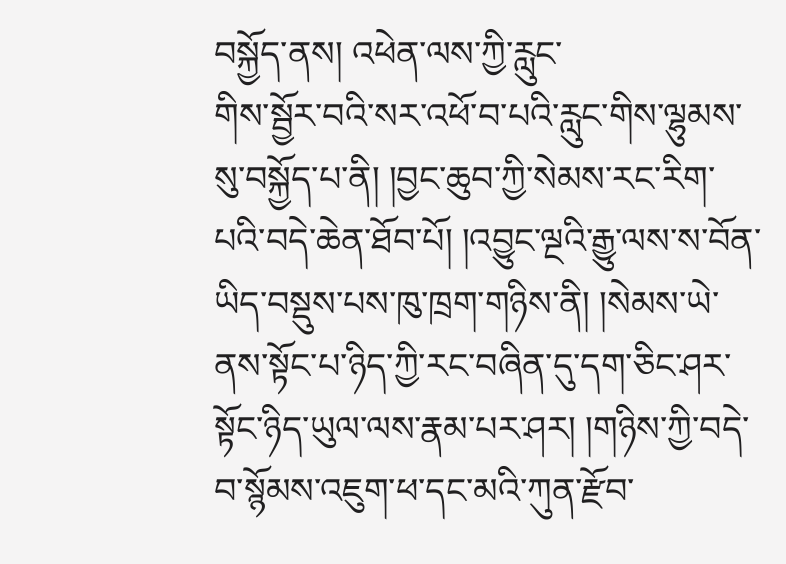བསྐྱོད་ནས། འཕེན་ལས་ཀྱི་རླུང་
གིས་སྦྱོར་བའི་སར་འཕོ་བ་པའི་རླུང་གིས་ལྷུམས་སུ་བསྐྱོད་པ་ནི། །བྱང་ཆུབ་ཀྱི་སེམས་རང་རིག་པའི་བདེ་ཆེན་ཐོབ་པོ། །འབྱུང་ལྔའི་རྒྱུ་ལས་ས་བོན་ཡིད་བསྡུས་པས་ཁུ་ཁྲག་གཉིས་ནི། །སེམས་ཡེ་ནས་སྟོང་པ་ཉིད་ཀྱི་རང་བཞིན་དུ་དག་ཅིང་ཤར་སྟོང་ཉིད་ཡུལ་ལས་རྣམ་པར་ཤར། །གཉིས་ཀྱི་བདེ་བ་སྙོམས་འཇུག་ཕ་དང་མའི་ཀུན་རྫོབ་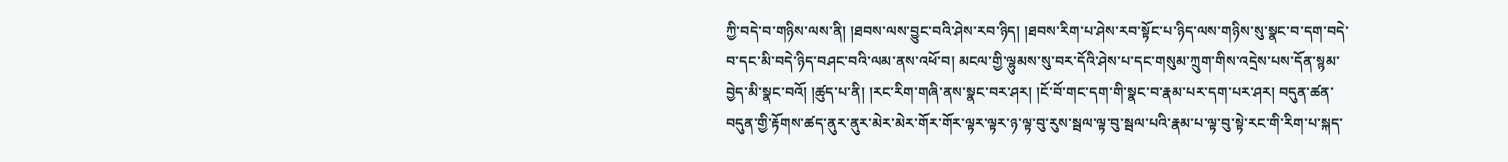ཀྱི་བདེ་བ་གཉིས་ལས་ནི། །ཐབས་ལས་བྱུང་བའི་ཤེས་རབ་ཉིད། །ཐབས་རིག་པ་ཤེས་རབ་སྟོང་པ་ཉིད་ལས་གཉིས་སུ་སྣང་བ་དག་བདེ་བ་དང་མི་བདེ་ཉིད་བཤང་བའི་ལམ་ནས་འཕོ་བ། མངལ་གྱི་ལྷུམས་སུ་བར་དོའི་ཤེས་པ་དང་གསུམ་ཀྲུག་གིས་འདྲེས་པས་དོན་སྙམ་བྱེད་མི་སྣང་བའོ། །ཚུད་པ་ནི། །རང་རིག་གཞི་ནས་སྣང་བར་ཤར། །ངོ་བོ་གང་དག་གི་སྣང་བ་རྣམ་པར་དག་པར་ཤར། བདུན་ཚན་བདུན་གྱི་རྟོགས་ཚད་ནུར་ནུར་མེར་མེར་གོར་གོར་ལྟར་ལྟར་ཉ་ལྟ་བུ་རུས་སྦལ་ལྟ་བུ་སྦལ་པའི་རྣམ་པ་ལྟ་བུ་སྟེ་རང་གི་རིག་པ་སྐད་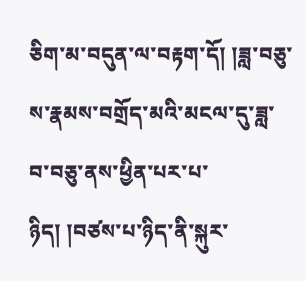ཅིག་མ་བདུན་ལ་བརྟག་དོ། །ཟླ་བཅུ་ས་རྣམས་བགྲོད་མའི་མངལ་དུ་ཟླ་བ་བཅུ་ནས་ཕྱིན་པར་པ་ཉིད། །བཙས་པ་ཉིད་ནི་སྐུར་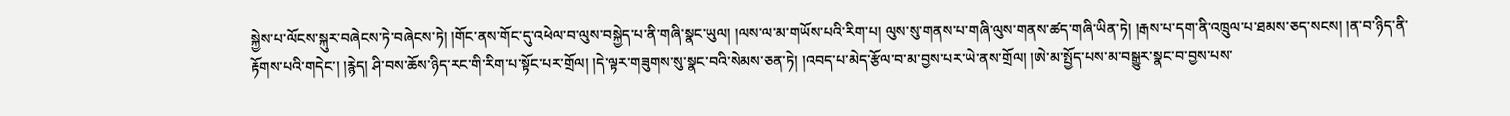སྐྱེས་པ་ལོངས་སྐུར་བཞེངས་ཏེ་བཞེངས་ཏེ། །གོང་ནས་གོང་དུ་འཕེལ་བ་ལུས་བསྐྱེད་པ་ནི་གཞི་སྣང་ཡུལ། །ལས་ལ་མ་གཡོས་པའི་རིག་པ། ལུས་སུ་གནས་པ་གཞི་ལུས་གནས་ཚད་གཞི་ཡིན་ཏེ། །རྒས་པ་དག་ནི་འཁྲུལ་པ་ཐམས་ཅད་སངས། །ན་བ་ཉིད་ནི་རྟོགས་པའི་གདེང་། །རྙེད། ཤི་བས་ཆོས་ཉིད་རང་གི་རིག་པ་སྟོང་པར་གྲོལ། །དེ་ལྟར་གཟུགས་སུ་སྣང་བའི་སེམས་ཅན་ཏེ། །འབད་པ་མེད་རྩོལ་བ་མ་བྱས་པར་ཡེ་ནས་གྲོལ། །ཨེ་མ་སྤྱོད་པས་མ་བསྒྱུར་སྣང་བ་བྱས་པས་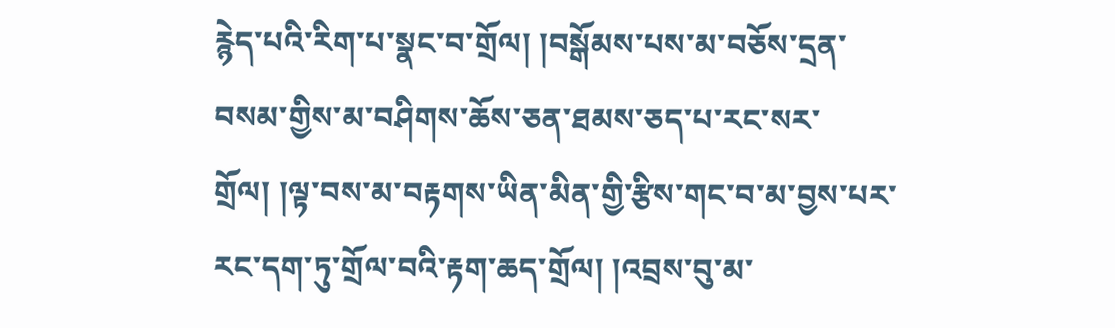རྙེད་པའི་རིག་པ་སྣང་བ་གྲོལ། །བསྒོམས་པས་མ་བཅོས་དྲན་བསམ་གྱིས་མ་བཤིགས་ཆོས་ཅན་ཐམས་ཅད་པ་རང་སར་གྲོལ། །ལྟ་བས་མ་བརྟགས་ཡིན་མིན་གྱི་རྩིས་གང་བ་མ་བྱས་པར་རང་དག་ཏུ་གྲོལ་བའི་རྟག་ཆད་གྲོལ། །འབྲས་བུ་མ་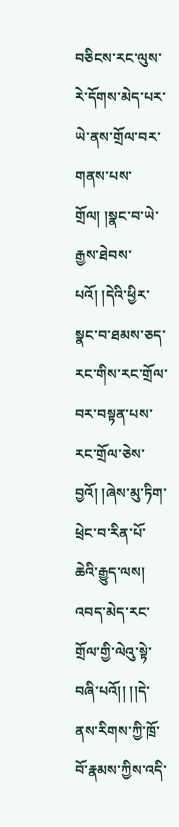བཅིངས་རང་ལུས་རེ་དོགས་མེད་པར་ཡེ་ནས་གྲོལ་བར་གནས་པས་གྲོལ། །སྣང་བ་ཡེ་རྒྱས་ཐེབས་པའོ། །དེའི་ཕྱིར་སྣང་བ་ཐམས་ཅད་རང་གིས་རང་གྲོལ་བར་བསྟན་པས་རང་གྲོལ་ཅེས་བྱའོ། །ཞེས་མུ་ཏིག་ཕྲེང་བ་རིན་པོ་ཆེའི་རྒྱུད་ལས། འབད་མེད་རང་གྲོལ་གྱི་ལེའུ་སྟེ་བཞི་པའོ།། །།དེ་ནས་རིགས་ཀྱི་ཁྲོ་བོ་རྣམས་ཀྱིས་འདི་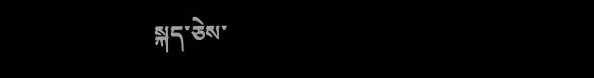སྐད་ཅེས་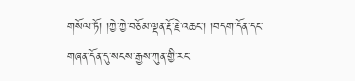གསོལ་ཏོ། །ཀྱེ་ཀྱེ་བཅོམ་ལྡན་རྡོ་རྗེ་འཆང་། །བདག་དོན་དང་གཞན་དོན་དུ་སངས་རྒྱས་ཀུན་གྱི་རང་